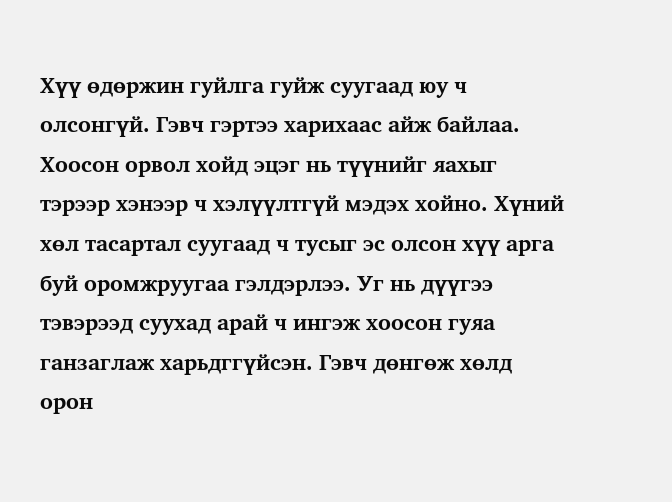Хүү өдөржин гуйлга гуйж суугаад юу ч олсонгүй. Гэвч гэртээ харихаас айж байлаа. Хоосон орвол хойд эцэг нь түүнийг яахыг тэрээр хэнээр ч хэлүүлтгүй мэдэх хойно. Хүний хөл тасартал суугаад ч тусыг эс олсон хүү арга буй оромжруугаа гэлдэрлээ. Уг нь дүүгээ тэвэрээд суухад арай ч ингэж хоосон гуяа ганзаглаж харьдггүйсэн. Гэвч дөнгөж хөлд орон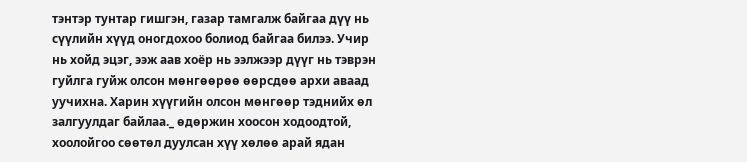тэнтэр тунтар гишгэн, газар тамгалж байгаа дүү нь сүүлийн хүүд оногдохоо болиод байгаа билээ. Учир нь хойд эцэг, ээж аав хоёр нь ээлжээр дүүг нь тэврэн гуйлга гуйж олсон мөнгөөрөө өөрсдөө архи аваад уучихна. Харин хүүгийн олсон мөнгөөр тэднийх өл залгуулдаг байлаа._ өдөржин хоосон ходоодтой, хоолойгоо сөөтөл дуулсан хүү хөлөө арай ядан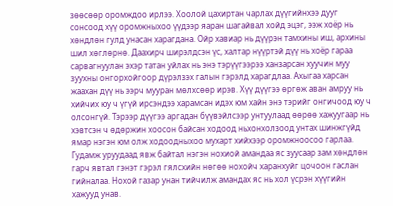зөөсөөр оромждоо ирлээ. Хоолой цахиртан чарлах дүүгийнхээ дууг сонсоод хүү оромжныхоо үүдээр яаран шагайвал хойд эцэг, ээж хоёр нь хөндлөн гулд унасан харагдана. Ойр хавиар нь дүүрэн тамхины иш, архины шил хөглөрнө. Даахирч ширэлдсэн үс, халтар нүүртэй дүү нь хоёр гараа сарвагнуулан эхэр татан уйлах нь энэ тэрүүгээрээ ханзарсан хуучин муу зуухны онгорхойгоор дүрэлзэх галын гэрэлд харагдлаа. Ахыгаа харсан жаахан дүү нь ээрч мууран мөлхсөөр ирэв. Хүү дүүгээ өргөж аван амруу нь хийчих юу ч үгүй ирсэндээ харамсан идэх юм хайн энэ тэрийг онгичоод юу ч олсонгүй. Тэрээр дүүгээ аргадан бүүвэйлсээр унтуулаад өөрөө хажуугаар нь хэвтсэн ч өдөржин хоосон байсан ходоод ньхонхолзоод унтах шинжгүйд ямар нэгэн юм олж ходоодныхоо мухарт хийхээр оромжноосоо гарлаа. Гудамж уруудаад явж байтал нэгэн нохиой амандаа яс зуусаар зам хөндлөн гарч явтал гэнэт гэрэл гялсхийн нөгөө нохойч харанхуйг цочоон гаслан гийналаа. Нохой газар унан тийчилж амандах яс нь хол үсрэн хүүгийн хажууд унав.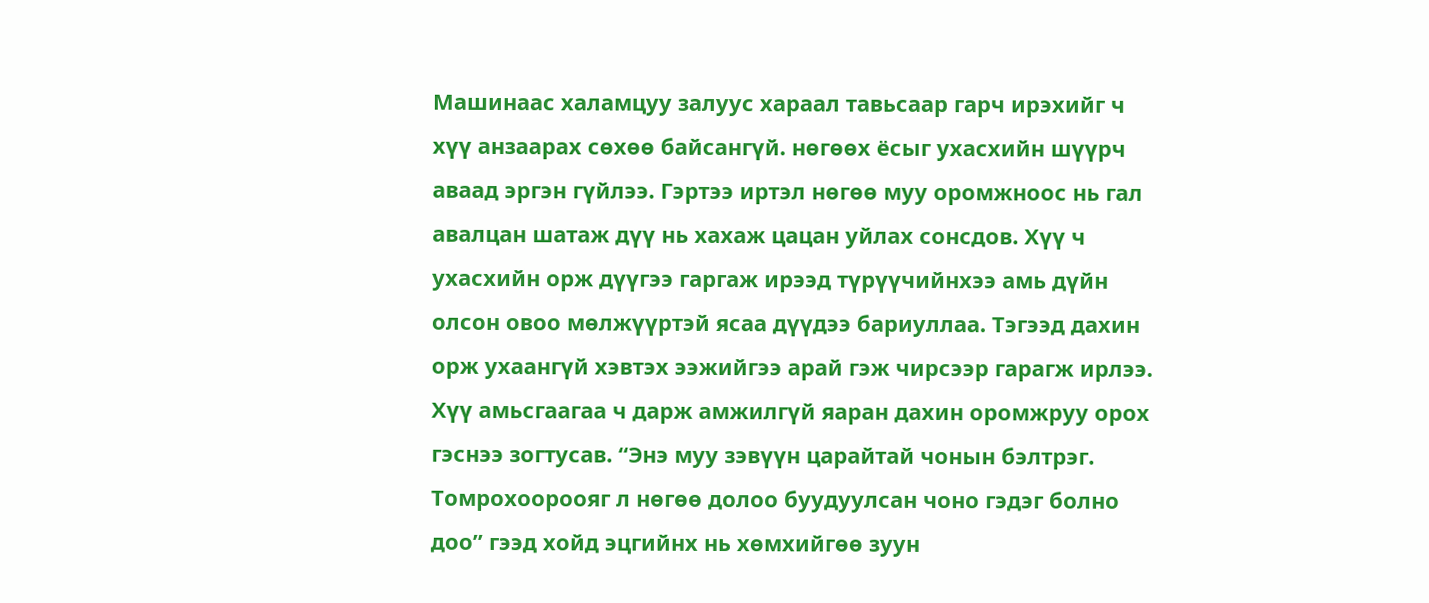Машинаас халамцуу залуус хараал тавьсаар гарч ирэхийг ч хүү анзаарах сөхөө байсангүй. нөгөөх ёсыг ухасхийн шүүрч аваад эргэн гүйлээ. Гэртээ иртэл нөгөө муу оромжноос нь гал авалцан шатаж дүү нь хахаж цацан уйлах сонсдов. Хүү ч ухасхийн орж дүүгээ гаргаж ирээд түрүүчийнхээ амь дүйн олсон овоо мөлжүүртэй ясаа дүүдээ бариуллаа. Тэгээд дахин орж ухаангүй хэвтэх ээжийгээ арай гэж чирсээр гарагж ирлээ. Хүү амьсгаагаа ч дарж амжилгүй яаран дахин оромжруу орох гэснээ зогтусав. “Энэ муу зэвүүн царайтай чонын бэлтрэг. Томрохоороояг л нөгөө долоо буудуулсан чоно гэдэг болно доо” гээд хойд эцгийнх нь хөмхийгөө зуун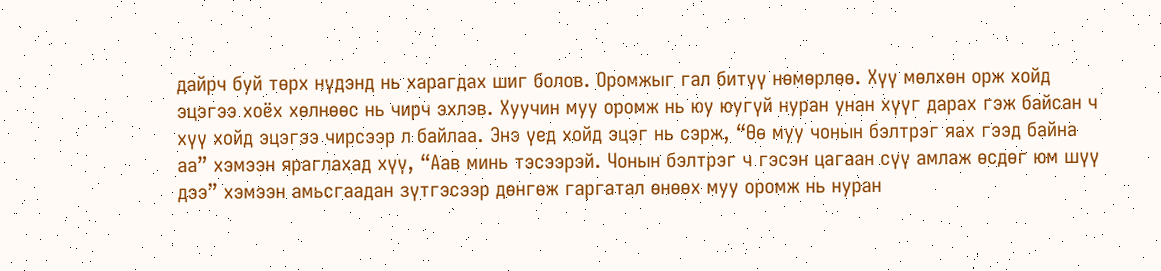дайрч буй төрх нүдэнд нь харагдах шиг болов. Оромжыг гал битүү нөмөрлөө. Хүү мөлхөн орж хойд эцэгээ хоёх хөлнөөс нь чирч эхлэв. Хуучин муу оромж нь юу юугүй нуран унан хүүг дарах гэж байсан ч хүү хойд эцэгээ чирсээр л байлаа. Энэ үед хойд эцэг нь сэрж, “Өө муу чонын бэлтрэг яах гээд байна аа” хэмээн яраглахад хүү, “Аав минь тэсээрэй. Чонын бэлтрэг ч гэсэн цагаан сүү амлаж өсдөг юм шүү дээ” хэмээн амьсгаадан зүтгэсээр дөнгөж гаргатал өнөөх муу оромж нь нуран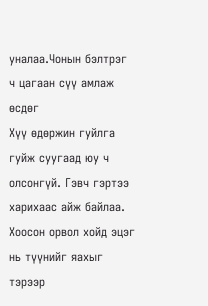уналаа.Чонын бэлтрэг ч цагаан сүү амлаж өсдөг
Хүү өдөржин гуйлга гуйж суугаад юу ч олсонгүй. Гэвч гэртээ харихаас айж байлаа. Хоосон орвол хойд эцэг нь түүнийг яахыг тэрээр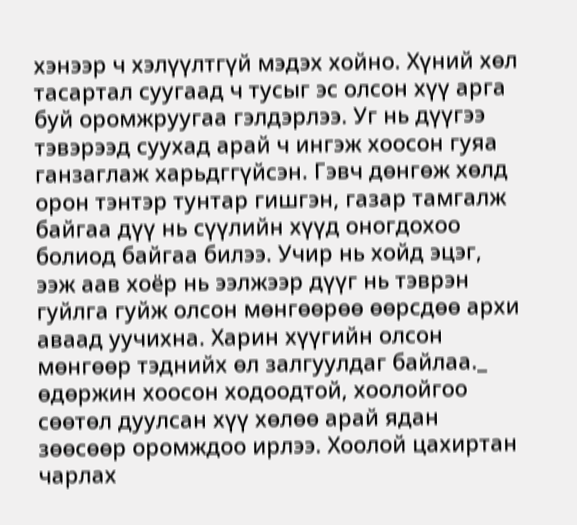хэнээр ч хэлүүлтгүй мэдэх хойно. Хүний хөл тасартал суугаад ч тусыг эс олсон хүү арга буй оромжруугаа гэлдэрлээ. Уг нь дүүгээ тэвэрээд суухад арай ч ингэж хоосон гуяа ганзаглаж харьдггүйсэн. Гэвч дөнгөж хөлд орон тэнтэр тунтар гишгэн, газар тамгалж байгаа дүү нь сүүлийн хүүд оногдохоо болиод байгаа билээ. Учир нь хойд эцэг, ээж аав хоёр нь ээлжээр дүүг нь тэврэн гуйлга гуйж олсон мөнгөөрөө өөрсдөө архи аваад уучихна. Харин хүүгийн олсон мөнгөөр тэднийх өл залгуулдаг байлаа._ өдөржин хоосон ходоодтой, хоолойгоо сөөтөл дуулсан хүү хөлөө арай ядан зөөсөөр оромждоо ирлээ. Хоолой цахиртан чарлах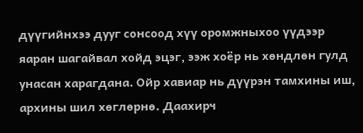дүүгийнхээ дууг сонсоод хүү оромжныхоо үүдээр яаран шагайвал хойд эцэг, ээж хоёр нь хөндлөн гулд унасан харагдана. Ойр хавиар нь дүүрэн тамхины иш, архины шил хөглөрнө. Даахирч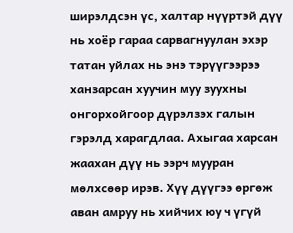ширэлдсэн үс, халтар нүүртэй дүү нь хоёр гараа сарвагнуулан эхэр татан уйлах нь энэ тэрүүгээрээ ханзарсан хуучин муу зуухны онгорхойгоор дүрэлзэх галын гэрэлд харагдлаа. Ахыгаа харсан жаахан дүү нь ээрч мууран мөлхсөөр ирэв. Хүү дүүгээ өргөж аван амруу нь хийчих юу ч үгүй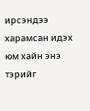ирсэндээ харамсан идэх юм хайн энэ тэрийг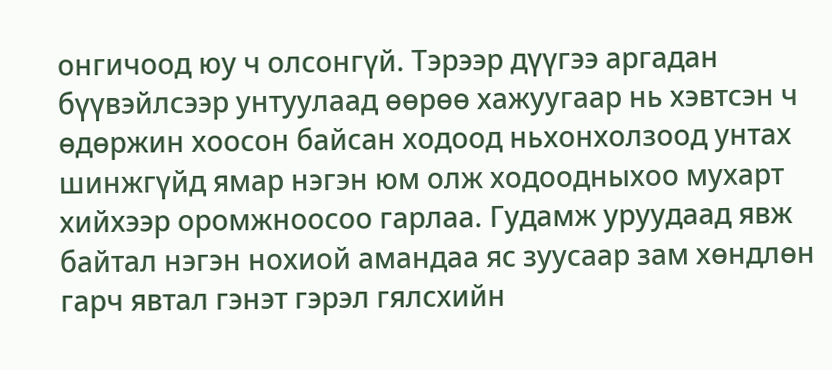онгичоод юу ч олсонгүй. Тэрээр дүүгээ аргадан бүүвэйлсээр унтуулаад өөрөө хажуугаар нь хэвтсэн ч өдөржин хоосон байсан ходоод ньхонхолзоод унтах шинжгүйд ямар нэгэн юм олж ходоодныхоо мухарт хийхээр оромжноосоо гарлаа. Гудамж уруудаад явж байтал нэгэн нохиой амандаа яс зуусаар зам хөндлөн гарч явтал гэнэт гэрэл гялсхийн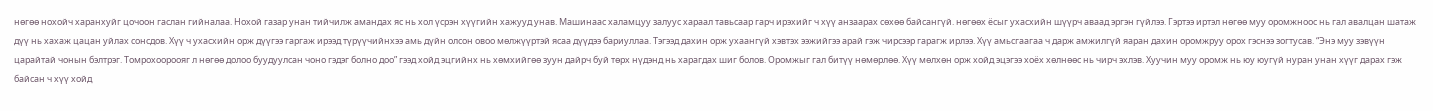нөгөө нохойч харанхуйг цочоон гаслан гийналаа. Нохой газар унан тийчилж амандах яс нь хол үсрэн хүүгийн хажууд унав. Машинаас халамцуу залуус хараал тавьсаар гарч ирэхийг ч хүү анзаарах сөхөө байсангүй. нөгөөх ёсыг ухасхийн шүүрч аваад эргэн гүйлээ. Гэртээ иртэл нөгөө муу оромжноос нь гал авалцан шатаж дүү нь хахаж цацан уйлах сонсдов. Хүү ч ухасхийн орж дүүгээ гаргаж ирээд түрүүчийнхээ амь дүйн олсон овоо мөлжүүртэй ясаа дүүдээ бариуллаа. Тэгээд дахин орж ухаангүй хэвтэх ээжийгээ арай гэж чирсээр гарагж ирлээ. Хүү амьсгаагаа ч дарж амжилгүй яаран дахин оромжруу орох гэснээ зогтусав. “Энэ муу зэвүүн царайтай чонын бэлтрэг. Томрохоороояг л нөгөө долоо буудуулсан чоно гэдэг болно доо” гээд хойд эцгийнх нь хөмхийгөө зуун дайрч буй төрх нүдэнд нь харагдах шиг болов. Оромжыг гал битүү нөмөрлөө. Хүү мөлхөн орж хойд эцэгээ хоёх хөлнөөс нь чирч эхлэв. Хуучин муу оромж нь юу юугүй нуран унан хүүг дарах гэж байсан ч хүү хойд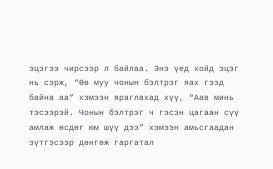эцэгээ чирсээр л байлаа. Энэ үед хойд эцэг нь сэрж, “Өө муу чонын бэлтрэг яах гээд байна аа” хэмээн яраглахад хүү, “Аав минь тэсээрэй. Чонын бэлтрэг ч гэсэн цагаан сүү амлаж өсдөг юм шүү дээ” хэмээн амьсгаадан зүтгэсээр дөнгөж гаргатал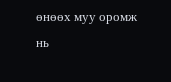өнөөх муу оромж нь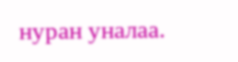нуран уналаа.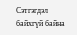Сэтгэгдэл байхгүй байна